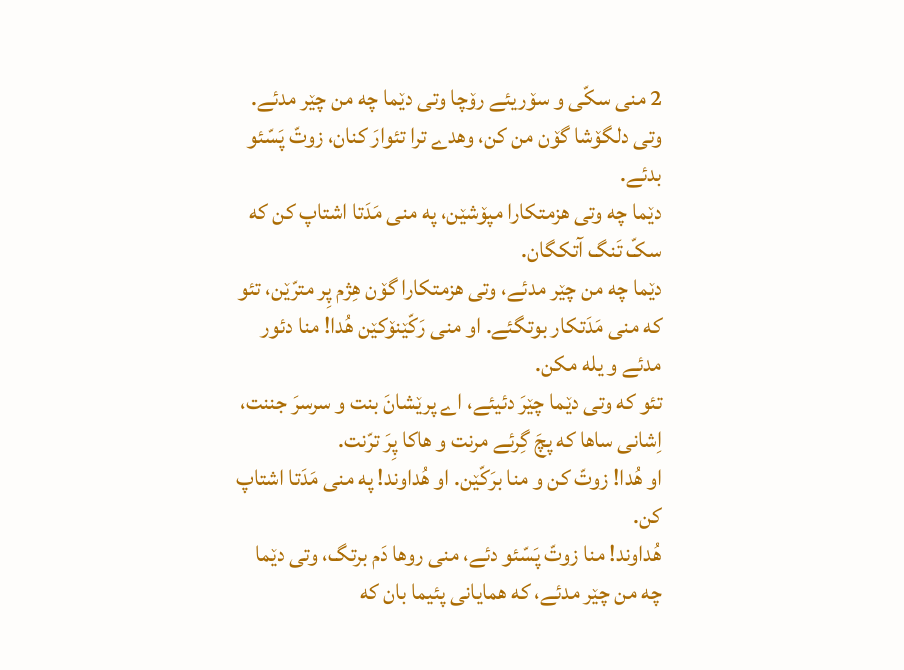2 منی سکّی و سۆریئے رۆچا وتی دێما چه من چێر مدئے. وتی دلگۆشا گۆن من کن، وهدے ترا تئوارَ کنان، زوتّ پَسّئو بدئے.
دێما چه وتی هزمتکارا مپۆشێن، په منی مَدَتا اشتاپ کن که سکّ تَنگ آتکگان.
دێما چه من چێر مدئے، وتی هزمتکارا گۆن هِژم پِر مترّێن، تئو که منی مَدَتکار بوتگئے. او منی رَکّێنۆکێن هُدا! منا دئور مدئے و یله مکن.
تئو که وتی دێما چێرَ دئیئے، اے پرێشانَ بنت و سرسرَ جننت، اِشانی ساها که پچَ گِرئے مرنت و هاکا پِرَ ترّنت.
او هُدا! زوتّ کن و منا برَکّێن. او هُداوند! په منی مَدَتا اشتاپ کن.
هُداوند! منا زوتّ پَسّئو دئے، منی روها دَم برتگ، وتی دێما چه من چێر مدئے، که همایانی پئیما بان که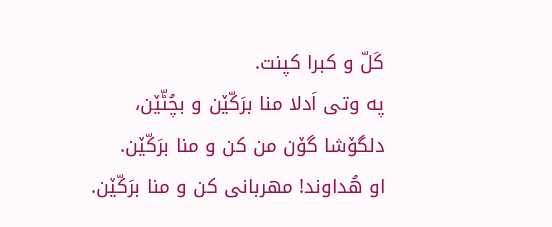کَلّ و کبرا کپنت.
په وتی اَدلا منا برَکّێن و بچُٹّێن، دلگۆشا گۆن من کن و منا برَکّێن.
او هُداوند! مهربانی کن و منا برَکّێن.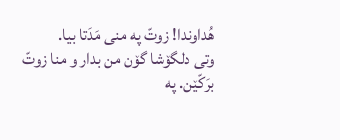هُداوندا! زوتّ په منی مَدَتا بیا.
وتی دلگۆشا گۆن من بدار و منا زوتّ برَکّێن. په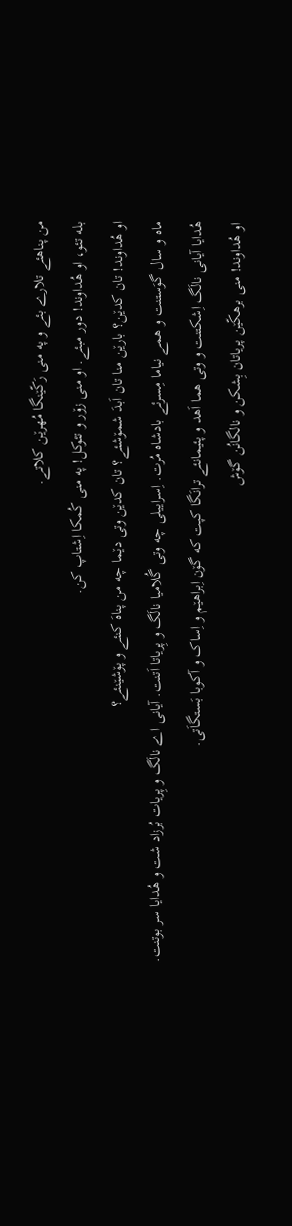من پناهئے تلارے بئے و په منی رَکّێنگا مُهرێن کلاتے.
بله تئو، او هُداوند! دور مبئے. او منی زۆر و تئوکل! په منی کُمکا اِشتاپ کن.
او هُداوند! تان کدێن؟ بارێن منا تان اَبدَ شمۆشئے؟ تان کدێن وتی دێما چه من پناهَ کنئے و پۆشێنئے؟
ماه و سال گوَستنت و همے نیاما مِسرئے بادشاه مُرت. اِسراییلی چه وتی گُلامیا نالَگ و پِریاتا اَتنت. آیانی اے نالَگ و پِریات بُرزاد شت و هُدایا سر بوتنت.
هُدایا آیانی نالَگ اِشکتنت و وتی هما اَهد و پئیمانئے ترانَگا کپت که گۆن اِبراهێم و اِساک و آکوبا بَستگاَتی.
او هُداوند! منی برهکّێن پریاتان بِشکن و نالگانُن گۆش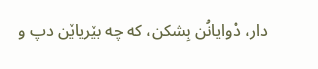دار، دْوایانُن بِشکن، که چه بێریاێن دپ و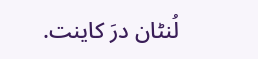لُنٹان درَ کاینت.